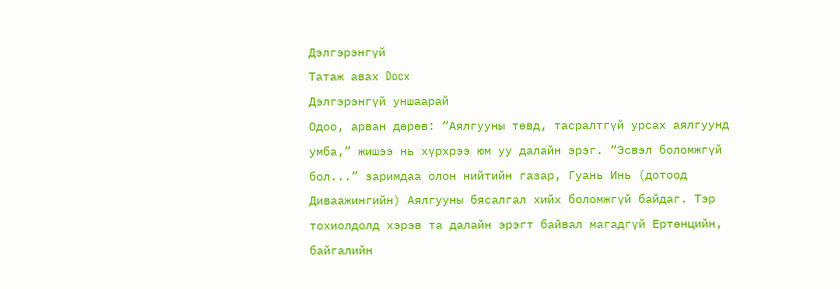Дэлгэрэнгүй
Татаж авах Docx
Дэлгэрэнгүй уншаарай
Одоо, арван дөрөв: “Аялгууны төвд, тасралтгүй урсах аялгуунд умба,” жишээ нь хүрхрээ юм уу далайн эрэг. “Эсвэл боломжгүй бол...” заримдаа олон нийтийн газар, Гуань Инь (дотоод Диваажингийн) Аялгууны бясалгал хийх боломжгүй байдаг. Тэр тохиолдолд хэрэв та далайн эрэгт байвал магадгүй Ертөнцийн, байгалийн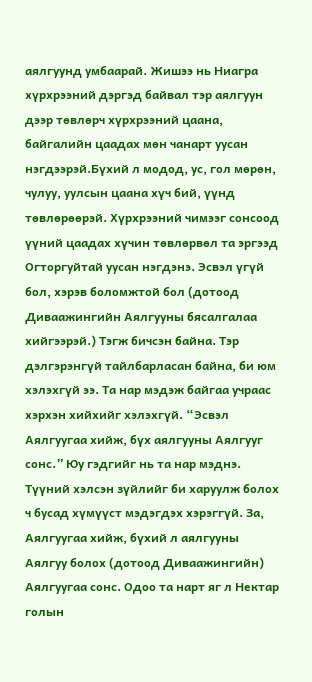аялгуунд умбаарай. Жишээ нь Ниагра хүрхрээний дэргэд байвал тэр аялгуун дээр төвлөрч хүрхрээний цаана, байгалийн цаадах мөн чанарт уусан нэгдээрэй.Бүхий л модод, ус, гол мөрөн, чулуу, уулсын цаана хүч бий, үүнд төвлөрөөрэй. Хүрхрээний чимээг сонсоод үүний цаадах хүчин төвлөрвөл та эргээд Огторгуйтай уусан нэгдэнэ. Эсвэл үгүй бол, хэрэв боломжтой бол (дотоод Диваажингийн Аялгууны бясалгалаа хийгээрэй.) Тэгж бичсэн байна. Тэр дэлгэрэнгүй тайлбарласан байна, би юм хэлэхгүй ээ. Та нар мэдэж байгаа учраас хэрхэн хийхийг хэлэхгүй. “Эсвэл Аялгуугаа хийж, бүх аялгууны Аялгууг сонс.” Юу гэдгийг нь та нар мэднэ. Түүний хэлсэн зүйлийг би харуулж болох ч бусад хүмүүст мэдэгдэх хэрэггүй. За, Аялгуугаа хийж, бүхий л аялгууны Аялгуу болох (дотоод Диваажингийн) Аялгуугаа сонс. Одоо та нарт яг л Нектар голын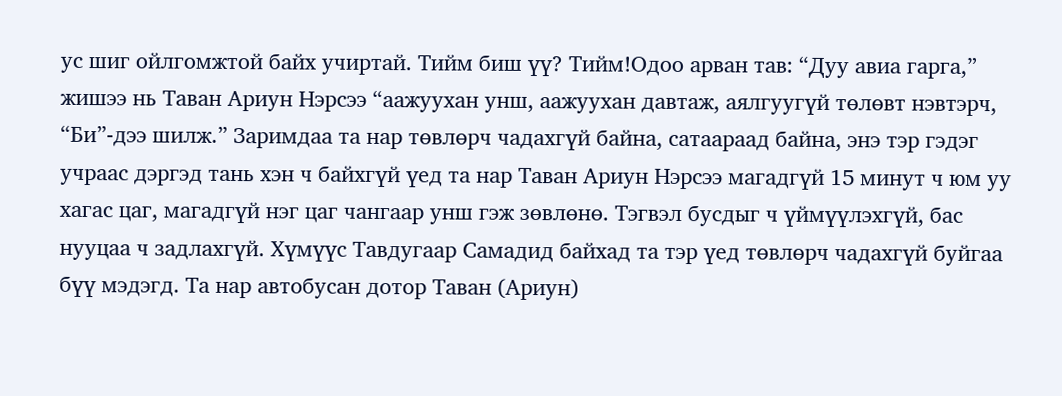ус шиг ойлгомжтой байх учиртай. Тийм биш үү? Тийм!Одоо арван тав: “Дуу авиа гарга,” жишээ нь Таван Ариун Нэрсээ “аажуухан унш, аажуухан давтаж, аялгуугүй төлөвт нэвтэрч, “Би”-дээ шилж.” Заримдаа та нар төвлөрч чадахгүй байна, сатаараад байна, энэ тэр гэдэг учраас дэргэд тань хэн ч байхгүй үед та нар Таван Ариун Нэрсээ магадгүй 15 минут ч юм уу хагас цаг, магадгүй нэг цаг чангаар унш гэж зөвлөнө. Тэгвэл бусдыг ч үймүүлэхгүй, бас нууцаа ч задлахгүй. Хүмүүс Тавдугаар Самадид байхад та тэр үед төвлөрч чадахгүй буйгаа бүү мэдэгд. Та нар автобусан дотор Таван (Ариун)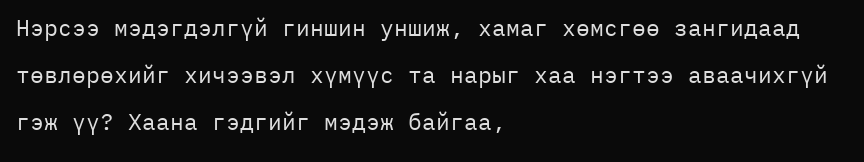Нэрсээ мэдэгдэлгүй гиншин уншиж, хамаг хөмсгөө зангидаад төвлөрөхийг хичээвэл хүмүүс та нарыг хаа нэгтээ аваачихгүй гэж үү? Хаана гэдгийг мэдэж байгаа,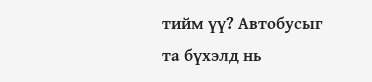тийм үү? Автобусыг та бүхэлд нь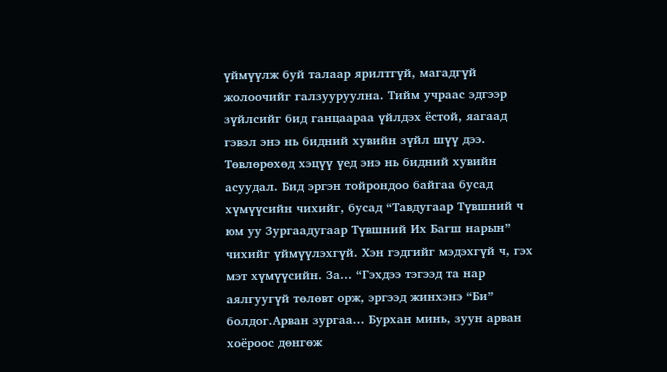үймүүлж буй талаар ярилтгүй, магадгүй жолоочийг галзууруулна. Тийм учраас эдгээр зүйлсийг бид ганцаараа үйлдэх ёстой, яагаад гэвэл энэ нь бидний хувийн зүйл шүү дээ. Төвлөрөхөд хэцүү үед энэ нь бидний хувийн асуудал. Бид эргэн тойрондоо байгаа бусад хүмүүсийн чихийг, бусад “Тавдугаар Түвшний ч юм уу Зургаадугаар Түвшний Их Багш нарын” чихийг үймүүлэхгүй. Хэн гэдгийг мэдэхгүй ч, гэх мэт хүмүүсийн. За... “Гэхдээ тэгээд та нар аялгуугүй төлөвт орж, эргээд жинхэнэ “Би” болдог.Арван зургаа... Бурхан минь, зуун арван хоёроос дөнгөж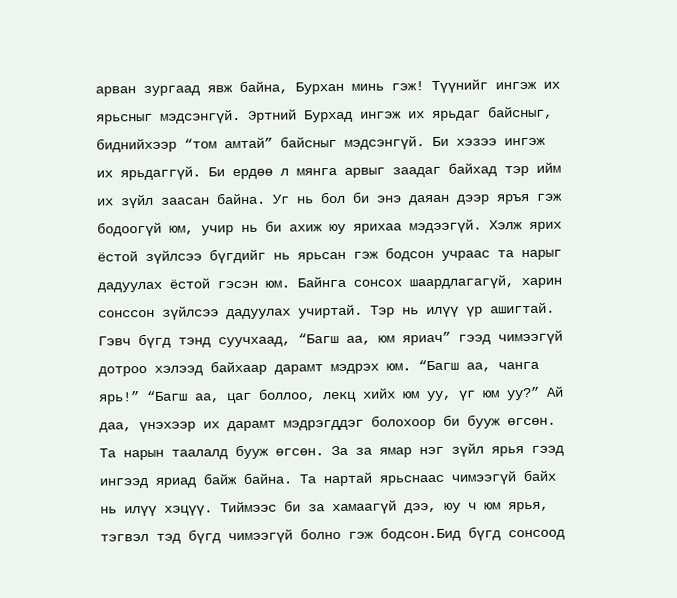арван зургаад явж байна, Бурхан минь гэж! Түүнийг ингэж их ярьсныг мэдсэнгүй. Эртний Бурхад ингэж их ярьдаг байсныг, биднийхээр “том амтай” байсныг мэдсэнгүй. Би хэзээ ингэж их ярьдаггүй. Би ердөө л мянга арвыг заадаг байхад тэр ийм их зүйл заасан байна. Уг нь бол би энэ даяан дээр яръя гэж бодоогүй юм, учир нь би ахиж юу ярихаа мэдээгүй. Хэлж ярих ёстой зүйлсээ бүгдийг нь ярьсан гэж бодсон учраас та нарыг дадуулах ёстой гэсэн юм. Байнга сонсох шаардлагагүй, харин сонссон зүйлсээ дадуулах учиртай. Тэр нь илүү үр ашигтай. Гэвч бүгд тэнд суучхаад, “Багш аа, юм яриач” гээд чимээгүй дотроо хэлээд байхаар дарамт мэдрэх юм. “Багш аа, чанга ярь!” “Багш аа, цаг боллоо, лекц хийх юм уу, үг юм уу?” Ай даа, үнэхээр их дарамт мэдрэгддэг болохоор би бууж өгсөн. Та нарын таалалд бууж өгсөн. За за ямар нэг зүйл ярья гээд ингээд яриад байж байна. Та нартай ярьснаас чимээгүй байх нь илүү хэцүү. Тиймээс би за хамаагүй дээ, юу ч юм ярья, тэгвэл тэд бүгд чимээгүй болно гэж бодсон.Бид бүгд сонсоод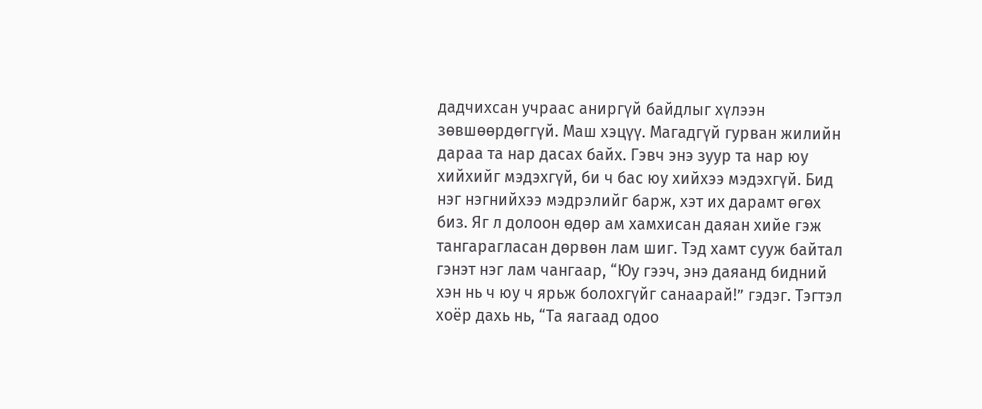дадчихсан учраас аниргүй байдлыг хүлээн зөвшөөрдөггүй. Маш хэцүү. Магадгүй гурван жилийн дараа та нар дасах байх. Гэвч энэ зуур та нар юу хийхийг мэдэхгүй, би ч бас юу хийхээ мэдэхгүй. Бид нэг нэгнийхээ мэдрэлийг барж, хэт их дарамт өгөх биз. Яг л долоон өдөр ам хамхисан даяан хийе гэж тангарагласан дөрвөн лам шиг. Тэд хамт сууж байтал гэнэт нэг лам чангаар, “Юу гээч, энэ даяанд бидний хэн нь ч юу ч ярьж болохгүйг санаарай!” гэдэг. Тэгтэл хоёр дахь нь, “Та яагаад одоо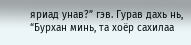яриад унав?” гэв. Гурав дахь нь, “Бурхан минь, та хоёр сахилаа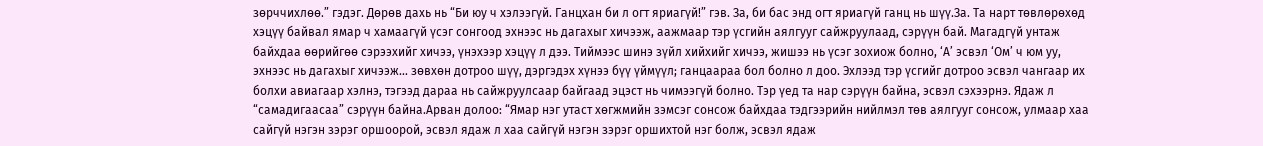зөрччихлөө.” гэдэг. Дөрөв дахь нь “Би юу ч хэлээгүй. Ганцхан би л огт яриагүй!” гэв. За, би бас энд огт яриагүй ганц нь шүү.За. Та нарт төвлөрөхөд хэцүү байвал ямар ч хамаагүй үсэг сонгоод эхнээс нь дагахыг хичээж, аажмаар тэр үсгийн аялгууг сайжруулаад, сэрүүн бай. Магадгүй унтаж байхдаа өөрийгөө сэрээхийг хичээ, үнэхээр хэцүү л дээ. Тиймээс шинэ зүйл хийхийг хичээ, жишээ нь үсэг зохиож болно, ‘А’ эсвэл ‘Ом’ ч юм уу, эхнээс нь дагахыг хичээж... зөвхөн дотроо шүү, дэргэдэх хүнээ бүү үймүүл; ганцаараа бол болно л доо. Эхлээд тэр үсгийг дотроо эсвэл чангаар их болхи авиагаар хэлнэ, тэгээд дараа нь сайжруулсаар байгаад эцэст нь чимээгүй болно. Тэр үед та нар сэрүүн байна, эсвэл сэхээрнэ. Ядаж л “самадигаасаа” сэрүүн байна.Арван долоо: “Ямар нэг утаст хөгжмийн зэмсэг сонсож байхдаа тэдгээрийн нийлмэл төв аялгууг сонсож, улмаар хаа сайгүй нэгэн зэрэг оршоорой, эсвэл ядаж л хаа сайгүй нэгэн зэрэг оршихтой нэг болж, эсвэл ядаж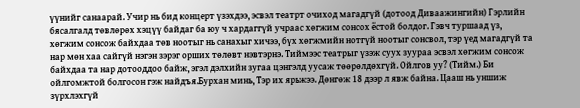үүнийг санаарай. Учир нь бид концерт үзэхдээ, эсвэл театрт очиход магадгүй (дотоод Диваажингийн) Гэрлийн бясалгалд төвлөрөх хэцүү байдаг ба юу ч хардаггүй учраас хөгжим сонсох ёстой болдог. Гэвч туршаад үз, хөгжим сонсож байхдаа төв ноотыг нь санахыг хичээ, бүх хөгжмийн нотгүй ноотыг сонсвол, тэр үед магадгүй та нар мөн хаа сайгүй нэгэн зэрэг орших төлөвт нэвтэрнэ. Тиймээс театрыг үзэж суух зуураа эсвэл хөгжим сонсож байхдаа та нар дотооддоо байж, эгэл дэлхийн зугаа цэнгэлд уусаж төөрөлдөхгүй. Ойлгов уу? (Тийм.) Би ойлгомжтой болгосон гэж найдъя.Бурхан минь, Тэр их ярьжээ. Дөнгөж 18 дээр л явж байна. Цааш нь уншиж зүрхлэхгүй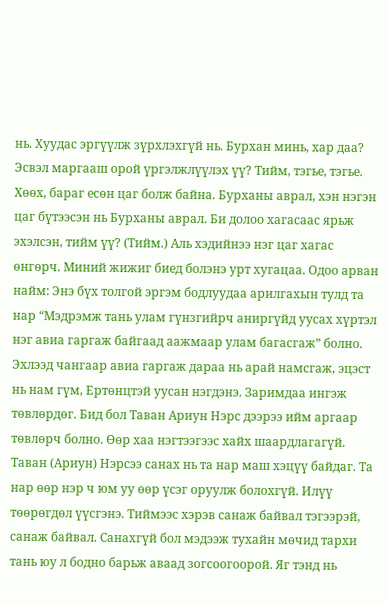нь. Хуудас эргүүлж зүрхлэхгүй нь. Бурхан минь, хар даа? Эсвэл маргааш орой үргэлжлүүлэх үү? Тийм, тэгье, тэгье. Хөөх, бараг есөн цаг болж байна. Бурханы аврал, хэн нэгэн цаг бүтээсэн нь Бурханы аврал. Би долоо хагасаас ярьж эхэлсэн, тийм үү? (Тийм.) Аль хэдийнээ нэг цаг хагас өнгөрч. Миний жижиг биед болэнэ урт хугацаа. Одоо арван найм: Энэ бүх толгой эргэм бодлуудаа арилгахын тулд та нар “Мэдрэмж тань улам гүнзгийрч аниргүйд уусах хүртэл нэг авиа гаргаж байгаад аажмаар улам багасгаж” болно. Эхлээд чангаар авиа гаргаж дараа нь арай намсгаж, эцэст нь нам гүм, Ертөнцтэй уусан нэгдэнэ. Заримдаа ингэж төвлөрдөг. Бид бол Таван Ариун Нэрс дээрээ ийм аргаар төвлөрч болно. Өөр хаа нэгтээгээс хайх шаардлагагүй. Таван (Ариун) Нэрсээ санах нь та нар маш хэцүү байдаг. Та нар өөр нэр ч юм уу өөр үсэг оруулж болохгүй. Илүү төөрөгдөл үүсгэнэ. Тиймээс хэрэв санаж байвал тэгээрэй, санаж байвал. Санахгүй бол мэдээж тухайн мөчид тархи тань юу л бодно барьж аваад зогсоогоорой. Яг тэнд нь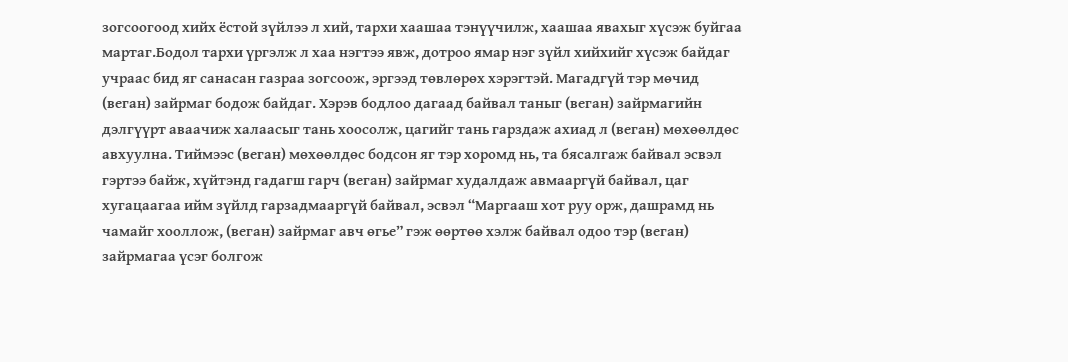зогсоогоод хийх ёстой зүйлээ л хий, тархи хаашаа тэнүүчилж, хаашаа явахыг хүсэж буйгаа мартаг.Бодол тархи үргэлж л хаа нэгтээ явж, дотроо ямар нэг зүйл хийхийг хүсэж байдаг учраас бид яг санасан газраа зогсоож, эргээд төвлөрөх хэрэгтэй. Магадгүй тэр мөчид (веган) зайрмаг бодож байдаг. Хэрэв бодлоо дагаад байвал таныг (веган) зайрмагийн дэлгүүрт аваачиж халаасыг тань хоосолж, цагийг тань гарздаж ахиад л (веган) мөхөөлдөс авхуулна. Тиймээс (веган) мөхөөлдөс бодсон яг тэр хоромд нь, та бясалгаж байвал эсвэл гэртээ байж, хүйтэнд гадагш гарч (веган) зайрмаг худалдаж авмааргүй байвал, цаг хугацаагаа ийм зүйлд гарзадмааргүй байвал, эсвэл “Маргааш хот руу орж, дашрамд нь чамайг хооллож, (веган) зайрмаг авч өгье” гэж өөртөө хэлж байвал одоо тэр (веган) зайрмагаа үсэг болгож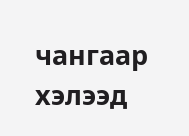чангаар хэлээд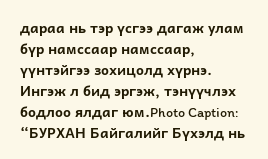дараа нь тэр үсгээ дагаж улам бүр намссаар намссаар, үүнтэйгээ зохицолд хүрнэ. Ингэж л бид эргэж, тэнүүчлэх бодлоо ялдаг юм.Photo Caption: “БУРХАН Байгалийг Бүхэлд нь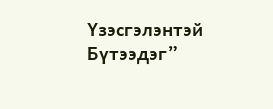Үзэсгэлэнтэй Бүтээдэг”